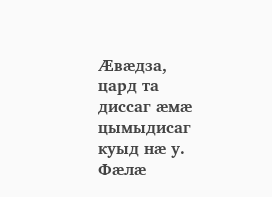Æвæдза, цард та диссаг æмæ цымыдисаг куыд нæ у. Фæлæ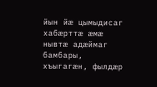йын йæ цымыдисаг хабæрттæ æмæ нывтæ адæймаг бамбары, хъыгагæн, фылдæр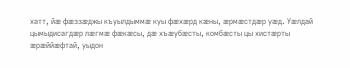хатт, йæ фæззæджы къуылдыммæ куы фæхæрд кæны, æрмæстдæр уæд. Уæлдай цымыдисагдæр лæгмæ фæкæсы, дæ хъæубæсты, комбæсты цы хистæрты æрæййæфтай, уыдон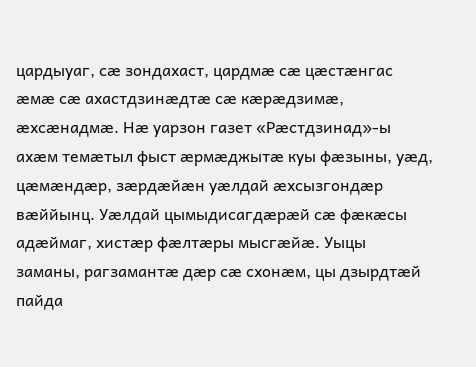цардыуаг, сæ зондахаст, цардмæ сæ цæстæнгас æмæ сæ ахастдзинæдтæ сæ кæрæдзимæ, æхсæнадмæ. Нæ уарзон газет «Рæстдзинад»-ы ахæм темæтыл фыст æрмæджытæ куы фæзыны, уæд, цæмæндæр, зæрдæйæн уæлдай æхсызгондæр вæййынц. Уæлдай цымыдисагдæрæй сæ фæкæсы адæймаг, хистæр фæлтæры мысгæйæ. Уыцы заманы, рагзамантæ дæр сæ схонæм, цы дзырдтæй пайда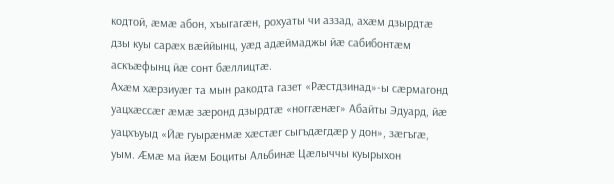кодтой, æмæ абон, хъыгагæн, рохуаты чи аззад, ахæм дзырдтæ дзы куы сарæх вæййынц, уæд адæймаджы йæ сабибонтæм аскъæфынц йæ сонт бæллицтæ.
Ахæм хæрзиуæг та мын ракодта газет «Рæстдзинад»-ы сæрмагонд уацхæссæг æмæ зæронд дзырдтæ «ноггæнæг» Абайты Эдуард, йæ уацхъуыд «Йæ гуырæнмæ хæстæг сыгъдæгдæр у дон», зæгъгæ, уым. Æмæ ма йæм Боциты Альбинæ Цæлыччы куырыхон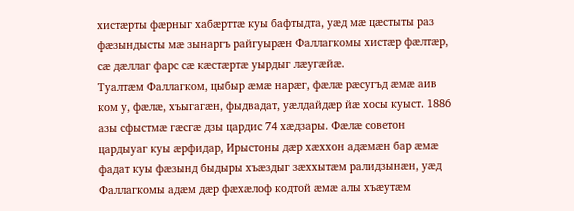хистæрты фæрныг хабæрттæ куы бафтыдта, уæд мæ цæстыты раз фæзындысты мæ зынаргъ райгуырæн Фаллагкомы хистæр фæлтæр, сæ дæллаг фарс сæ кæстæртæ уырдыг лæугæйæ.
Туалтæм Фаллагком, цыбыр æмæ нарæг, фæлæ рæсугъд æмæ аив ком у, фæлæ, хъыгагæн, фыдвадат, уæлдайдæр йæ хосы куыст. 1886 азы сфыстмæ гæсгæ дзы цардис 74 хæдзары. Фæлæ советон цардыуаг куы æрфидар, Ирыстоны дæр хæххон адæмæн бар æмæ фадат куы фæзынд быдыры хъæздыг зæххытæм ралидзынæн, уæд Фаллагкомы адæм дæр фæхæлоф кодтой æмæ алы хъæутæм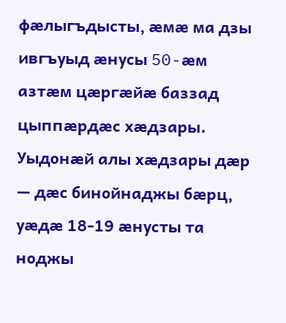фæлыгъдысты, æмæ ма дзы ивгъуыд æнусы 50-æм азтæм цæргæйæ баззад цыппæрдæс хæдзары. Уыдонæй алы хæдзары дæр — дæс бинойнаджы бæрц, уæдæ 18-19 æнусты та ноджы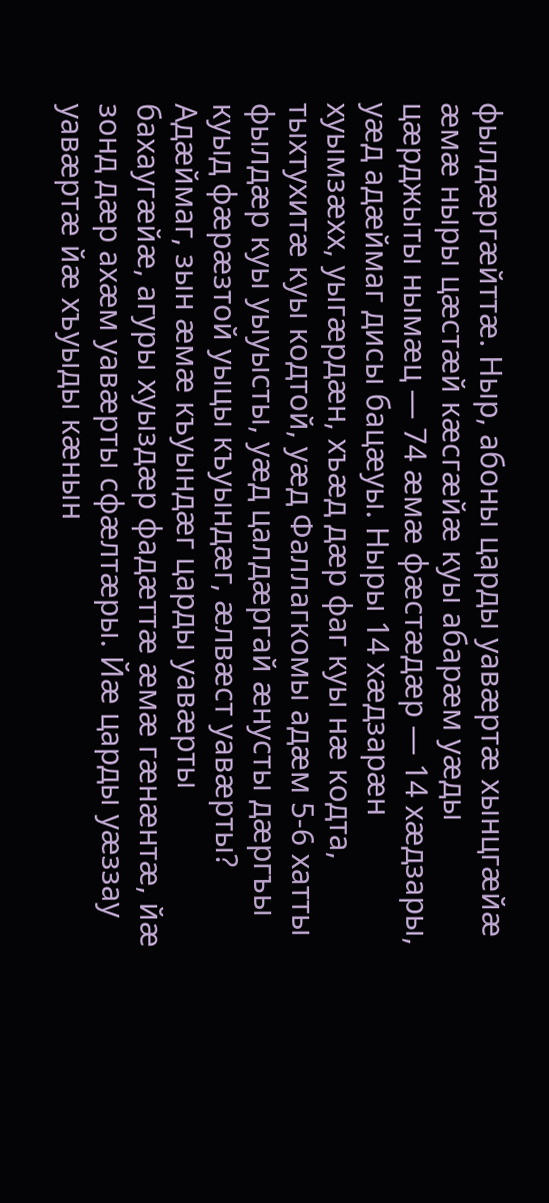фылдæргæйттæ. Ныр, абоны царды уавæртæ хынцгæйæ æмæ ныры цæстæй кæсгæйæ куы абарæм уæды цæрджыты нымæц — 74 æмæ фæстæдæр — 14 хæдзары, уæд адæймаг дисы бацæуы. Ныры 14 хæдзарæн хуымзæхх, уыгæрдæн, хъæд дæр фаг куы нæ кодта, тыхтухитæ куы кодтой, уæд Фаллагкомы адæм 5-6 хатты фылдæр куы уыуысты, уæд цалдæргай æнусты дæргъы куыд фæрæзтой уыцы къуындæг, æлвæст уавæрты?
Адæймаг, зын æмæ къуындæг царды уавæрты бахаугæйæ, агуры хуыздæр фадæттæ æмæ гæнæнтæ, йæ зонд дæр ахæм уавæрты сфæлтæры. Йæ царды уæззау уавæртæ йæ хъуыды кæнын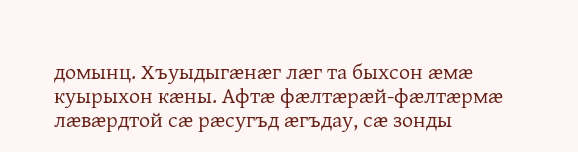домынц. Хъуыдыгæнæг лæг та быхсон æмæ куырыхон кæны. Афтæ фæлтæрæй-фæлтæрмæ лæвæрдтой сæ рæсугъд æгъдау, сæ зонды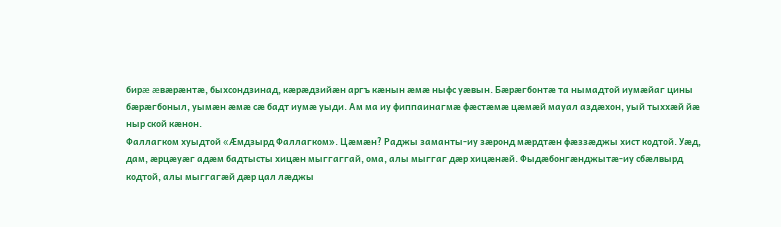бирæ æвæрæнтæ, быхсондзинад, кæрæдзийæн аргъ кæнын æмæ ныфс уæвын. Бæрæгбонтæ та нымадтой иумæйаг цины бæрæгбоныл, уымæн æмæ сæ бадт иумæ уыди. Ам ма иу фиппаинагмæ фæстæмæ цæмæй мауал аздæхон, уый тыххæй йæ ныр ской кæнон.
Фаллагком хуыдтой «Æмдзырд Фаллагком». Цæмæн? Раджы заманты-иу зæронд мæрдтæн фæззæджы хист кодтой. Уæд, дам, æрцæуæг адæм бадтысты хицæн мыггаггай, ома, алы мыггаг дæр хицæнæй. Фыдæбонгæнджытæ-иу сбæлвырд кодтой, алы мыггагæй дæр цал лæджы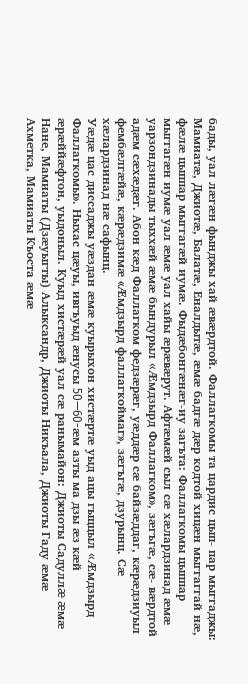бады, уал лæгæн фынджы хай æвæрдтой. Фаллагкомы та цардис цып- пар мыггаджы: Мамиатæ, Джиотæ, Балатæ, Еналдытæ, æмæ бадгæ дæр кодтой хицæн мыггаггай нæ, фæлæ цыппар мыггагæй иумæ. Фыдæбонгæнæг-иу загъта: Фаллагкомы цыппар мыггагæн иумæ уал æмæ уал хайы æрæвæрут. Афтæмæй сыл сæ хæлардзинад æмæ уарзондзинады тыххæй æмæ бындурыл «Æмдзырд Фаллагком», зæгъгæ, сæ- вæрдтой адæм сæхæдæг. Абон кæд Фаллагком федзæрæг, уæддæр сæ байзæддаг, кæрæдзиуыл фембæлгæйæ, кæрæдзимæ «Æмдзырд фаллагкоймаг», зæгъгæ, дзурынц. Сæ хæлардзинад нæ сафынц.
Уæдæ цас диссаджы уæздан æмæ куырыхон хистæртæ уыд ацы гыццыл «Æмдзырд Фаллагкомы». Ныхас цæуы, ивгъуыд æнусы 50—60-æм азты ма дзы æз кæй æрæййæфтон, уыдоныл. Куыд хистæрæй уал сæ ранымайон: Джиоты Садуллæ æмæ Нане, Мамиаты (Дзæуыгты) Алыксандр, Джиоты Никъала, Джиоты Гаду æмæ Ахметка, Мамиаты Къоста æмæ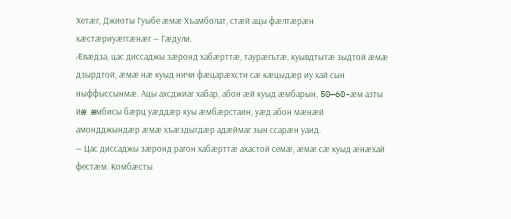Хетæг, Джиоты Гуыбе æмæ Хъамболат, стæй ацы фæлтæрæн кæстæриуæггæнæг — Гæдули.
Æвæдза, цас диссаджы зæронд хабæрттæ, таурæгътæ, куывдтытæ зыдтой æмæ дзырдтой, æмæ нæ куыд ничи фæцарæхсти сæ кæцыдæр иу хай сын ныффыссынмæ. Ацы ахсджиаг хабар, абон æй куыд æмбарын, 50—60-æм азты йæ æмбисы бæрц уæддæр куы æмбæрстаин, уæд абон мæнæй амондджындæр æмæ хъæздыгдæр адæймаг зын ссарæн уаид.
— Цас диссаджы зæронд рагон хабæрттæ ахастой семæ, æмæ сæ куыд æнæхай фестæм. Комбæсты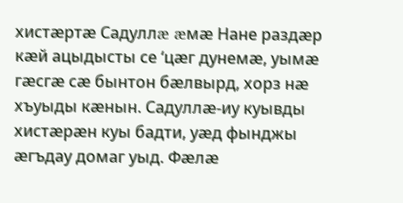хистæртæ Садуллæ æмæ Нане раздæр кæй ацыдысты се ‘цæг дунемæ, уымæ гæсгæ сæ бынтон бæлвырд, хорз нæ хъуыды кæнын. Садуллæ-иу куывды хистæрæн куы бадти, уæд фынджы æгъдау домаг уыд. Фæлæ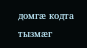домгæ кодта тызмæг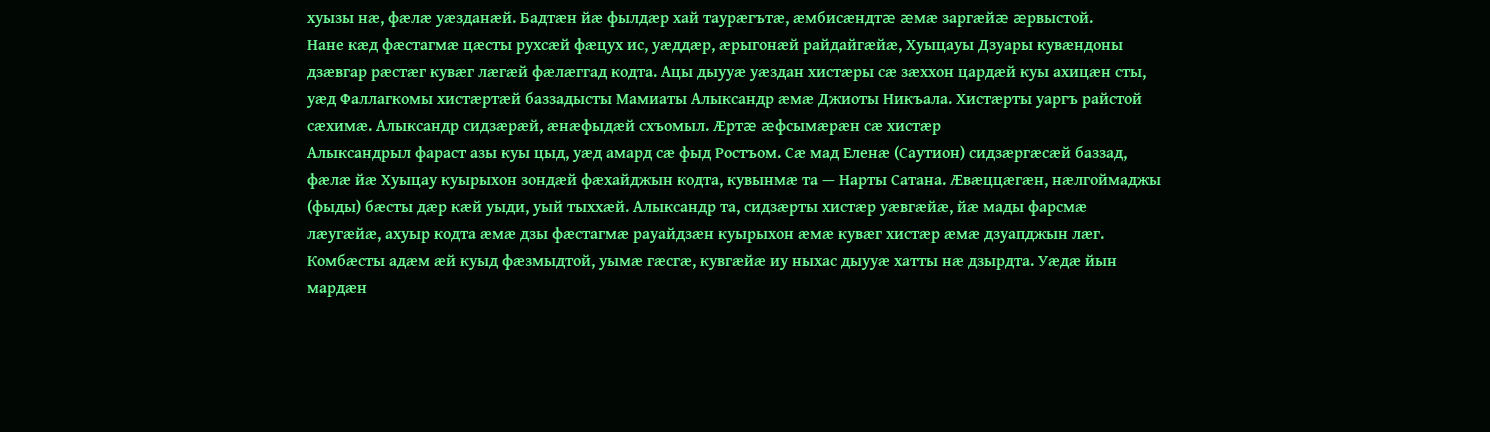хуызы нæ, фæлæ уæзданæй. Бадтæн йæ фылдæр хай таурæгътæ, æмбисæндтæ æмæ заргæйæ æрвыстой.
Нане кæд фæстагмæ цæсты рухсæй фæцух ис, уæддæр, æрыгонæй райдайгæйæ, Хуыцауы Дзуары кувæндоны дзæвгар рæстæг кувæг лæгæй фæлæггад кодта. Ацы дыууæ уæздан хистæры сæ зæххон цардæй куы ахицæн сты, уæд Фаллагкомы хистæртæй баззадысты Мамиаты Алыксандр æмæ Джиоты Никъала. Хистæрты уаргъ райстой сæхимæ. Алыксандр сидзæрæй, æнæфыдæй схъомыл. Æртæ æфсымæрæн сæ хистæр
Алыксандрыл фараст азы куы цыд, уæд амард сæ фыд Ростъом. Сæ мад Еленæ (Саутион) сидзæргæсæй баззад, фæлæ йæ Хуыцау куырыхон зондæй фæхайджын кодта, кувынмæ та — Нарты Сатана. Æвæццæгæн, нæлгоймаджы (фыды) бæсты дæр кæй уыди, уый тыххæй. Алыксандр та, сидзæрты хистæр уæвгæйæ, йæ мады фарсмæ лæугæйæ, ахуыр кодта æмæ дзы фæстагмæ рауайдзæн куырыхон æмæ кувæг хистæр æмæ дзуапджын лæг. Комбæсты адæм æй куыд фæзмыдтой, уымæ гæсгæ, кувгæйæ иу ныхас дыууæ хатты нæ дзырдта. Уæдæ йын мардæн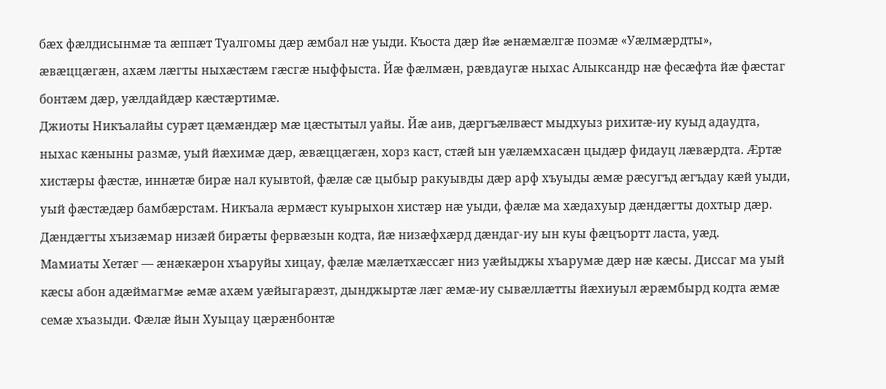бæх фæлдисынмæ та æппæт Туалгомы дæр æмбал нæ уыди. Къоста дæр йæ æнæмæлгæ поэмæ «Уæлмæрдты», æвæццæгæн, ахæм лæгты ныхæстæм гæсгæ ныффыста. Йæ фæлмæн, рæвдаугæ ныхас Алыксандр нæ фесæфта йæ фæстаг бонтæм дæр, уæлдайдæр кæстæртимæ.
Джиоты Никъалайы сурæт цæмæндæр мæ цæстытыл уайы. Йæ аив, дæргъæлвæст мыдхуыз рихитæ-иу куыд адаудта, ныхас кæныны размæ, уый йæхимæ дæр, æвæццæгæн, хорз каст, стæй ын уæлæмхасæн цыдæр фидауц лæвæрдта. Æртæ хистæры фæстæ, иннæтæ бирæ нал куывтой, фæлæ сæ цыбыр ракуывды дæр арф хъуыды æмæ рæсугъд æгъдау кæй уыди, уый фæстæдæр бамбæрстам. Никъала æрмæст куырыхон хистæр нæ уыди, фæлæ ма хæдахуыр дæндæгты дохтыр дæр. Дæндæгты хъизæмар низæй бирæты фервæзын кодта, йæ низæфхæрд дæндаг-иу ын куы фæцъортт ласта, уæд.
Мамиаты Хетæг — æнæкæрон хъаруйы хицау, фæлæ мæлæтхæссæг низ уæйыджы хъарумæ дæр нæ кæсы. Диссаг ма уый кæсы абон адæймагмæ æмæ ахæм уæйыгарæзт, дынджыртæ лæг æмæ-иу сывæллæтты йæхиуыл æрæмбырд кодта æмæ семæ хъазыди. Фæлæ йын Хуыцау цæрæнбонтæ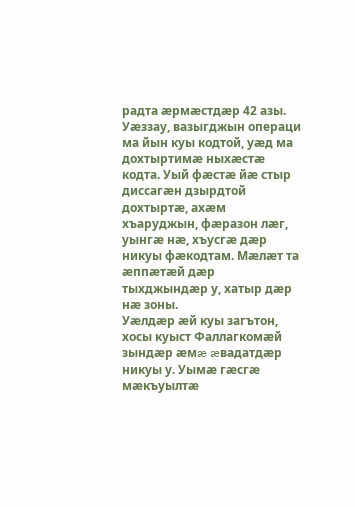радта æрмæстдæр 42 азы. Уæззау, вазыгджын операци ма йын куы кодтой, уæд ма дохтыртимæ ныхæстæ кодта. Уый фæстæ йæ стыр диссагæн дзырдтой дохтыртæ, ахæм хъаруджын, фæразон лæг, уынгæ нæ, хъусгæ дæр никуы фæкодтам. Мæлæт та æппæтæй дæр тыхджындæр у, хатыр дæр нæ зоны.
Уæлдæр æй куы загътон, хосы куыст Фаллагкомæй зындæр æмæ æвадатдæр никуы у. Уымæ гæсгæ мæкъуылтæ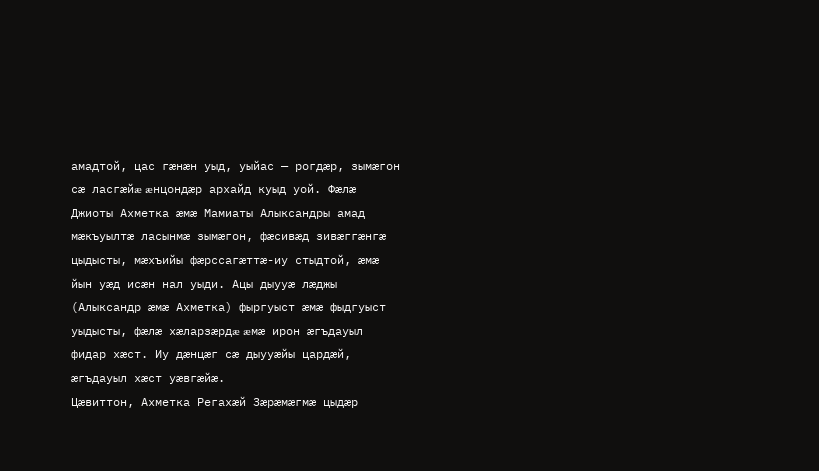амадтой, цас гæнæн уыд, уыйас — рогдæр, зымæгон сæ ласгæйæ æнцондæр архайд куыд уой. Фæлæ Джиоты Ахметка æмæ Мамиаты Алыксандры амад мæкъуылтæ ласынмæ зымæгон, фæсивæд зивæггæнгæ цыдысты, мæхъийы фæрссагæттæ-иу стыдтой, æмæ йын уæд исæн нал уыди. Ацы дыууæ лæджы (Алыксандр æмæ Ахметка) фыргуыст æмæ фыдгуыст уыдысты, фæлæ хæларзæрдæ æмæ ирон æгъдауыл фидар хæст. Иу дæнцæг сæ дыууæйы цардæй, æгъдауыл хæст уæвгæйæ.
Цæвиттон, Ахметка Регахæй Зæрæмæгмæ цыдæр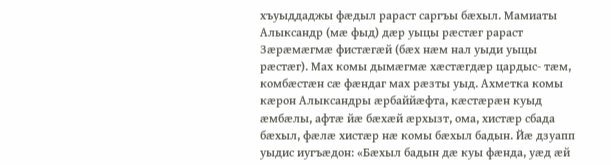хъуыддаджы фæдыл рараст саргъы бæхыл. Мамиаты Алыксандр (мæ фыд) дæр уыцы рæстæг рараст Зæрæмæгмæ фистæгæй (бæх нæм нал уыди уыцы рæстæг). Мах комы дымæгмæ хæстæгдæр цардыс- тæм, комбæстæн сæ фæндаг мах рæзты уыд. Ахметка комы кæрон Алыксандры æрбаййæфта, кæстæрæн куыд æмбæлы, афтæ йæ бæхæй æрхызт, ома, хистæр сбада бæхыл, фæлæ хистæр нæ комы бæхыл бадын. Йæ дзуапп уыдис иугъæдон: «Бæхыл бадын дæ куы фæнда, уæд æй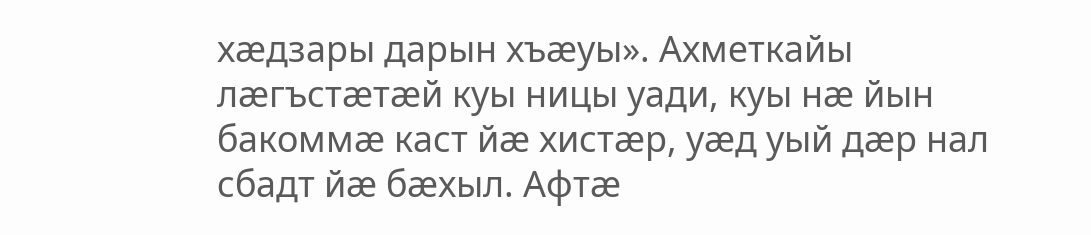хæдзары дарын хъæуы». Ахметкайы лæгъстæтæй куы ницы уади, куы нæ йын бакоммæ каст йæ хистæр, уæд уый дæр нал сбадт йæ бæхыл. Афтæ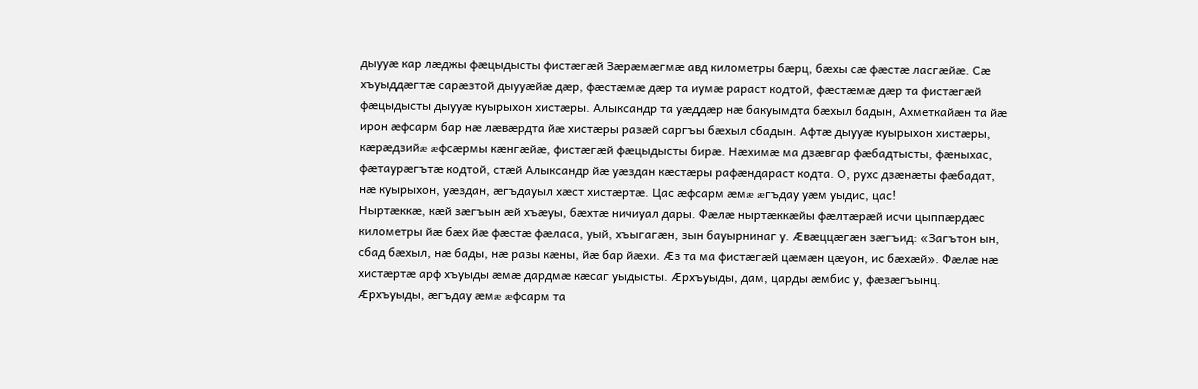дыууæ кар лæджы фæцыдысты фистæгæй Зæрæмæгмæ авд километры бæрц, бæхы сæ фæстæ ласгæйæ. Сæ хъуыддæгтæ сарæзтой дыууæйæ дæр, фæстæмæ дæр та иумæ рараст кодтой, фæстæмæ дæр та фистæгæй фæцыдысты дыууæ куырыхон хистæры. Алыксандр та уæддæр нæ бакуымдта бæхыл бадын, Ахметкайæн та йæ ирон æфсарм бар нæ лæвæрдта йæ хистæры разæй саргъы бæхыл сбадын. Афтæ дыууæ куырыхон хистæры, кæрæдзийæ æфсæрмы кæнгæйæ, фистæгæй фæцыдысты бирæ. Нæхимæ ма дзæвгар фæбадтысты, фæныхас, фæтаурæгътæ кодтой, стæй Алыксандр йæ уæздан кæстæры рафæндараст кодта. О, рухс дзæнæты фæбадат, нæ куырыхон, уæздан, æгъдауыл хæст хистæртæ. Цас æфсарм æмæ æгъдау уæм уыдис, цас!
Ныртæккæ, кæй зæгъын æй хъæуы, бæхтæ ничиуал дары. Фæлæ ныртæккæйы фæлтæрæй исчи цыппæрдæс километры йæ бæх йæ фæстæ фæласа, уый, хъыгагæн, зын бауырнинаг у. Æвæццæгæн зæгъид: «Загътон ын, сбад бæхыл, нæ бады, нæ разы кæны, йæ бар йæхи. Æз та ма фистæгæй цæмæн цæуон, ис бæхæй». Фæлæ нæ хистæртæ арф хъуыды æмæ дардмæ кæсаг уыдысты. Æрхъуыды, дам, царды æмбис у, фæзæгъынц. Æрхъуыды, æгъдау æмæ æфсарм та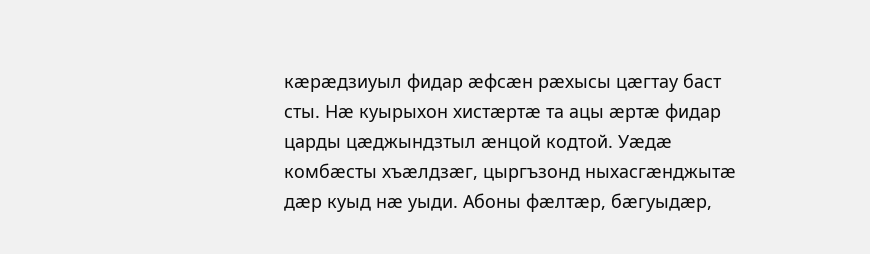кæрæдзиуыл фидар æфсæн рæхысы цæгтау баст сты. Нæ куырыхон хистæртæ та ацы æртæ фидар царды цæджындзтыл æнцой кодтой. Уæдæ комбæсты хъæлдзæг, цыргъзонд ныхасгæнджытæ дæр куыд нæ уыди. Абоны фæлтæр, бæгуыдæр,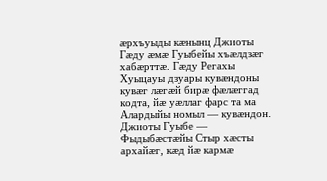æрхъуыды кæнынц Джиоты Гæду æмæ Гуыбейы хъæлдзæг хабæрттæ. Гæду Регахы Хуыцауы дзуары кувæндоны кувæг лæгæй бирæ фæлæггад кодта, йæ уæллаг фарс та ма Алардыйы номыл — кувæндон.
Джиоты Гуыбе — Фыдыбæстæйы Стыр хæсты архайæг, кæд йæ кармæ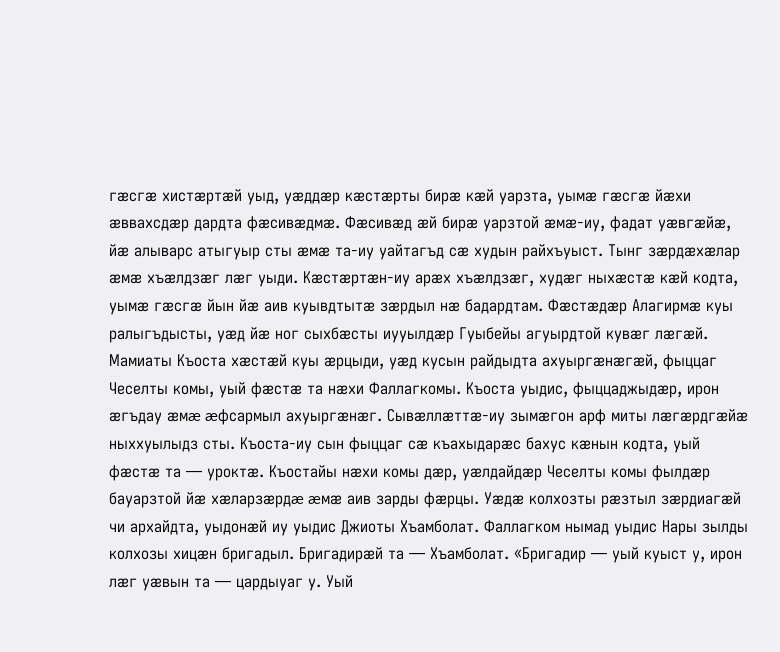гæсгæ хистæртæй уыд, уæддæр кæстæрты бирæ кæй уарзта, уымæ гæсгæ йæхи æввахсдæр дардта фæсивæдмæ. Фæсивæд æй бирæ уарзтой æмæ-иу, фадат уæвгæйæ, йæ алыварс атыгуыр сты æмæ та-иу уайтагъд сæ худын райхъуыст. Тынг зæрдæхæлар æмæ хъæлдзæг лæг уыди. Кæстæртæн-иу арæх хъæлдзæг, худæг ныхæстæ кæй кодта, уымæ гæсгæ йын йæ аив куывдтытæ зæрдыл нæ бадардтам. Фæстæдæр Алагирмæ куы ралыгъдысты, уæд йæ ног сыхбæсты иууылдæр Гуыбейы агуырдтой кувæг лæгæй. Мамиаты Къоста хæстæй куы æрцыди, уæд кусын райдыдта ахуыргæнæгæй, фыццаг Чеселты комы, уый фæстæ та нæхи Фаллагкомы. Къоста уыдис, фыццаджыдæр, ирон æгъдау æмæ æфсармыл ахуыргæнæг. Сывæллæттæ-иу зымæгон арф миты лæгæрдгæйæ ныххуылыдз сты. Къоста-иу сын фыццаг сæ къахыдарæс бахус кæнын кодта, уый фæстæ та — уроктæ. Къостайы нæхи комы дæр, уæлдайдæр Чеселты комы фылдæр бауарзтой йæ хæларзæрдæ æмæ аив зарды фæрцы. Уæдæ колхозты рæзтыл зæрдиагæй чи архайдта, уыдонæй иу уыдис Джиоты Хъамболат. Фаллагком нымад уыдис Нары зылды колхозы хицæн бригадыл. Бригадирæй та — Хъамболат. «Бригадир — уый куыст у, ирон лæг уæвын та — цардыуаг у. Уый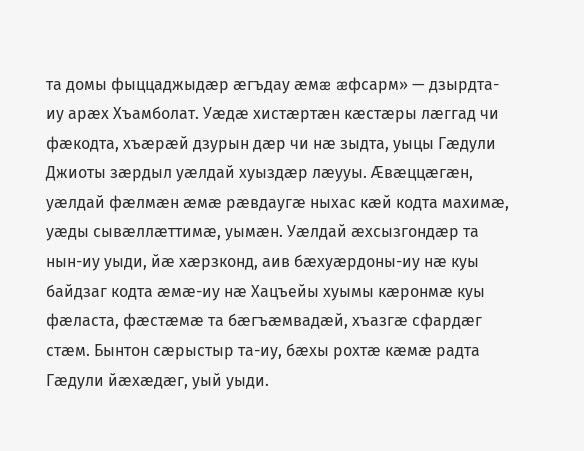та домы фыццаджыдæр æгъдау æмæ æфсарм» — дзырдта-иу арæх Хъамболат. Уæдæ хистæртæн кæстæры лæггад чи фæкодта, хъæрæй дзурын дæр чи нæ зыдта, уыцы Гæдули Джиоты зæрдыл уæлдай хуыздæр лæууы. Æвæццæгæн, уæлдай фæлмæн æмæ рæвдаугæ ныхас кæй кодта махимæ, уæды сывæллæттимæ, уымæн. Уæлдай æхсызгондæр та нын-иу уыди, йæ хæрзконд, аив бæхуæрдоны-иу нæ куы байдзаг кодта æмæ-иу нæ Хацъейы хуымы кæронмæ куы фæласта, фæстæмæ та бæгъæмвадæй, хъазгæ сфардæг стæм. Бынтон сæрыстыр та-иу, бæхы рохтæ кæмæ радта Гæдули йæхæдæг, уый уыди.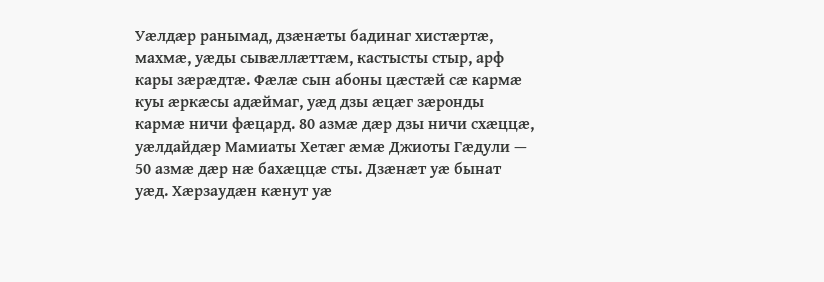Уæлдæр ранымад, дзæнæты бадинаг хистæртæ, махмæ, уæды сывæллæттæм, кастысты стыр, арф кары зæрæдтæ. Фæлæ сын абоны цæстæй сæ кармæ куы æркæсы адæймаг, уæд дзы æцæг зæронды кармæ ничи фæцард. 80 азмæ дæр дзы ничи схæццæ, уæлдайдæр Мамиаты Хетæг æмæ Джиоты Гæдули — 50 азмæ дæр нæ бахæццæ сты. Дзæнæт уæ бынат уæд. Хæрзаудæн кæнут уæ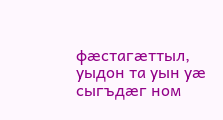фæстагæттыл, уыдон та уын уæ сыгъдæг ном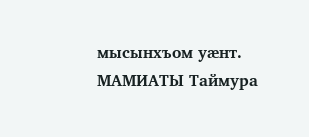мысынхъом уæнт.
МАМИАТЫ Таймура